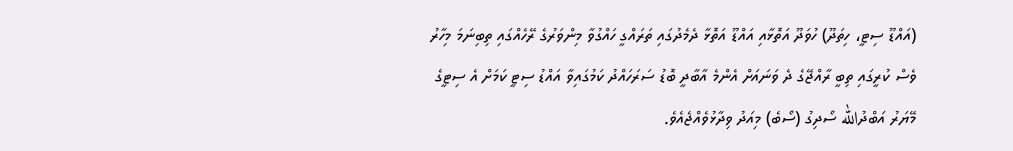(އައްޑޫ ސިޓީ، ހިތަދޫ) ހުވަދޫ އަތޮޅާއި އައްޑޫ އަތޮޅާ ދެމެދުގައި ތަރައްގީ ހައްގުވާ މިންވަރުގެ ރޭހެއްގައި ތިބިނަމަ މިހާރު ވެސް ކުރީގައި ތިބީ ރާއްޖޭގެ ދެ ވަނައަށް އެންމެ އާބާދީ ބޮޑު ސަރަހައްދު ކަމުގައިވާ އައްޑު ސިޓީ ކަމަށް އެ ސިޓީގެ މޭޔަރު އަބްދުالله ސޯދިގު (ސޯބެ) މިއަދު ވިދާޅުވެއްޖެއެވެ.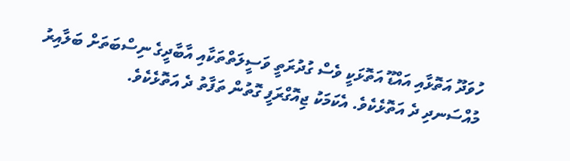ހުވަދޫ އަތޮޅާއި އައްޑޫ އަތޮޅަކީ ވެސް ގުދުރަތީ ވަސީލަތްތަކާއި އާބާދީގެ ނިސްބަތަށް ބަލާއިރު މުއްސަނދި ދެ އަތޮޅެކެވެ. އެކަމަކު ޖިއޮގްރަފީ ގޮތުން ތަފާތު ދެ އަތޮޅެކެވެ.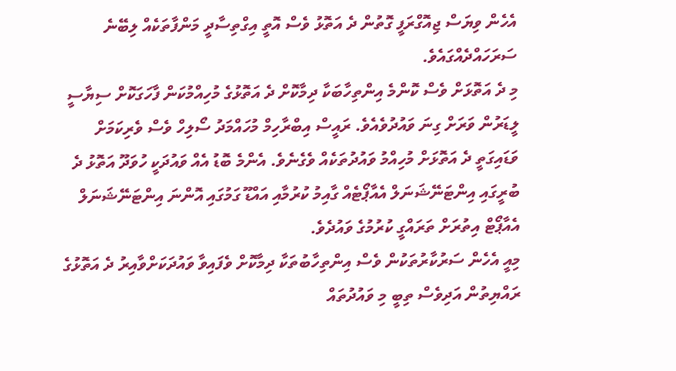އެހެން ވިޔަސް ޖިއޮގްރަފީ ގޮތުން ދެ އަތޮޅު ވެސް އޮތީ އިގްތިސާދީ މަންފާތަކެއް ލިބޭނެ ސަރަހައްދެއްގައެވެ.
މި ދެ އަތޮޅަށް ވެސް ކޮންމެ އިންތިހާބަކާ ދިމާކޮށް ދެ އަތޮޅުގެ މުހިއްމުކަން ފާހަގަކޮށް ސިޔާސީ ލީޑަރުން ވަރަށް ގިނަ ވައުދުވެއެވެ. ރައީސް އިބްރާހިމް މުހައްމަދު ސޯލިހް ވެސް ވެރިކަމަށް ވަޑައިގަތީ ދެ އަތޮޅަށް މުހިއްމު ވައުދުތަކެއް ވެގެނެވެ. އެންމެ ބޮޑު އެއް ވައުދަކީ ހުވަދޫ އަތޮޅު ދެ ބުރީގައި އިންޓަނޭޝަނަލް އެއާޕޯޓެއް ގާއިމު ކުރުމާއި އައްޑޫ ގަމުގައި އޮންނަ އިންޓަނޭޝަނަލް އެއާޕޯޓް އިތުރަށް ތަރައްގީ ކުރުމުގެ ވައުދެވެ.
މިއީ އެހެން ސަރުކާރުތަކުން ވެސް އިންތިހާބުތަކާ ދިމާކޮށް ވެފައިވާ ވައުދަކަށްވާއިރު ދެ އަތޮޅުގެ ރައްޔިތުން އަދިވެސް ތިބީ މި ވައުދުތައް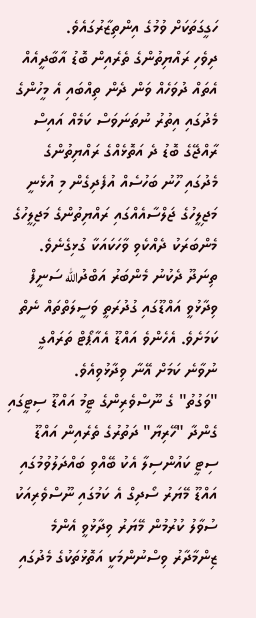ހަގީގަތަކަށް ވުމުގެ އިންތިޒާރުގައެވެ.
ދިވެހި ރައްޔިތުންގެ ތެރެއިން ބޮޑު އާބާދީއެއް އެތައް ދުވަހެއް ވަން ދެން ތިއްބައި އެ މީހުންގެ މެދުގައި އިތުރު ނުތަނަވަސް ކަމެއް އައިސް ރާއްޖޭގެ ބޮޑު ދެ އަތޮޅެއްގެ ރައްޔިތުންގެ މެދުގައި ހޫނު ބަހުސެއް އުފެދިގެން މި އުޅެނީ މަޖިލީހުގެ ޖަލްސާއެއްގައި ރައްޔިތުންގެ މަޖިލީހުގެ މެންބަރަކު ދެއްކެވި ވާހަކައަކާ ގުޅިގެނެވެ. ތިނަދޫ ދެކުނު މެންބަރު އަބްދުالله ސަނީފް ވިދާޅުވީ އައްޑޫގައި ގުދުރަތީ ވަސީލަތްތައް ނެތް ކަމަށެވެ. އެހެންވެ އައްޑޫ އެއާޕޯޓް ތަރައްގީ ނުވާނެ ކަމަށް އޭނާ ވިދާޅުވިއެވެ.
"ވަގުތު" ގެ ނޫސްވެރިންގެ ޓީމު އައްޑޫ ސިޓީގައި ގެންދާ "ހޭރިޔާ" ދަތުރުގެ ތެރެއިން އައްޑޫ ސިޓީ ކައުންސިލާ އެކު ބޭއްވި ބައްދަލުވުމުގައި އައްޑޫ މޭޔަރު ސޯދިގް އެ ކަމުގައި ނޫސްވެރިއަކު ސުވާލު ކުރުމުން މޭޔަރު ވިދާޅުވީ އެންމެ ޒިންމާދާރު ވިސްނުންމަކީ އަތޮޅުތަކުގެ މެދުގައި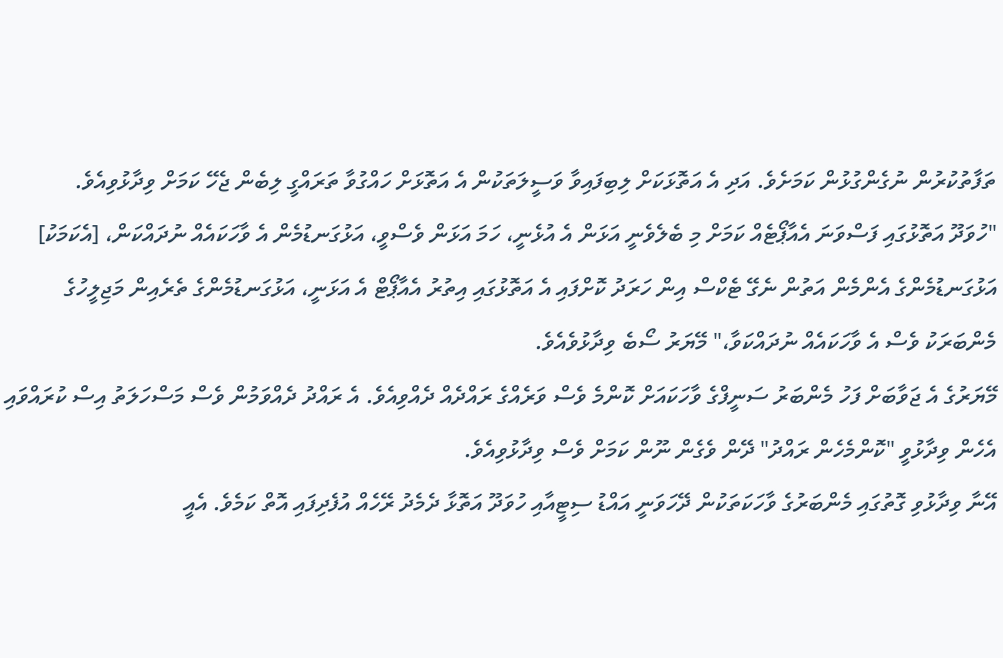ތަފާތުކުރުން ނުގެންގުޅުން ކަމަށެވެ. އަދި އެ އަތޮޅަކަށް ލިބިފައިވާ ވަސީލަތަކުން އެ އަތޮޅަށް ހައްގުވާ ތަރައްގީ ލިބެން ޖެހޭ ކަމަށް ވިދާޅުވިއެވެ.
"ހުވަދޫ އަތޮޅުގައި ފަސްވަނަ އެއާޕޯޓެއް ކަމަށް މި ބެލެވެނީ އަޅަން އެ އުޅެނީ، ހަމަ އަޅަން ވެސްވީ، އަޅުގަނޑުމެން އެ ވާހަކައެއް ނުދައްކަން، [އެކަމަކު] އަޅުގަނޑުމެންގެ އެންމެން އަތުން ނެގޭ ޓެކްސް އިން ހަރަދު ކޮށްފައި އެ އަތޮޅުގައި އިތުރު އެއާޕޯޓް އެ އަޅަނީ، އަޅުގަނޑުމެންގެ ތެރެއިން މަޖިލީހުގެ މެންބަރަކު ވެސް އެ ވާހަކައެއް ނުދައްކަވާ،" މޭޔަރު ސޯބެ ވިދާޅުވެއެވެ.
މޭޔަރުގެ އެ ޖަވާބަށް ފަހު މެންބަރު ސަނީފްގެ ވާހަކައަށް ކޮންމެ ވެސް ވަރެއްގެ ރައްދެއް ދެއްވިއެވެ. އެ ރައްދު ދެއްވަމުން ވެސް މަސްހަލަތު އިސް ކުރައްވައި އެހެން ވިދާޅުވީ "ކޮންމެހެން ރައްދު" ދޭން ވެގެން ނޫން ކަމަށް ވެސް ވިދާޅުވިއެވެ.
އޭނާ ވިދާޅުވި ގޮތުގައި މެންބަރުގެ ވާހަކަތަކުން ދޭހަވަނީ އައްޑު ސިޓީއާއި ހުވަދޫ އަތޮޅާ ދެމެދު ރޭހެއް އުފެދިފައި އޮތް ކަމެވެ. އެއީ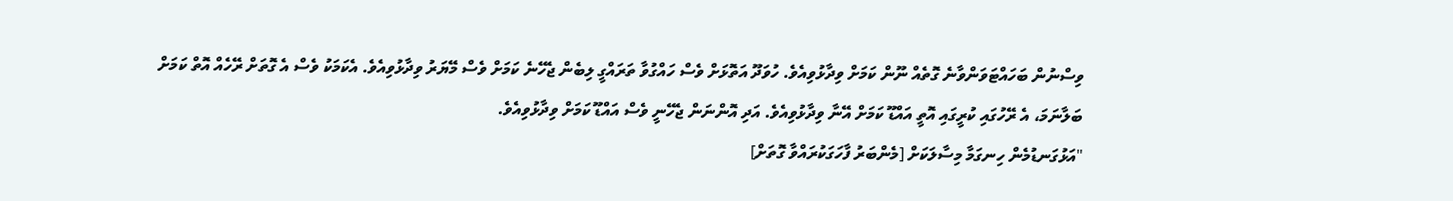ވިސްނުން ބަހައްޓަވަންވާނެ ގޮތެއް ނޫން ކަމަށް ވިދާޅުވިއެވެ. ހުވަދޫ އަތޮޅަށް ވެސް ހައްގުވާ ތަރައްގީ ލިބެން ޖެހޭނެ ކަމަށް ވެސް މޭޔަރު ވިދާޅުވިއެވެ. އެކަމަކު ވެސް އެ ގޮތަށް ރޭހެއް އޮތް ކަމަށް ބަލާނަމަ، އެ ރޭހުގައި ކުރީގައި އޮތީ އައްޑޫ ކަމަށް އޭނާ ވިދާޅުވިއެވެ. އަދި އޮންނަން ޖެހޭނީ ވެސް އައްޑޫ ކަމަށް ވިދާޅުވިއެވެ.
"އަޅުގަނޑުމެން ހިނގަމާ މިސާލަކަށް [މެންބަރު ފާހަގަކުރައްވާ ގޮތަށް]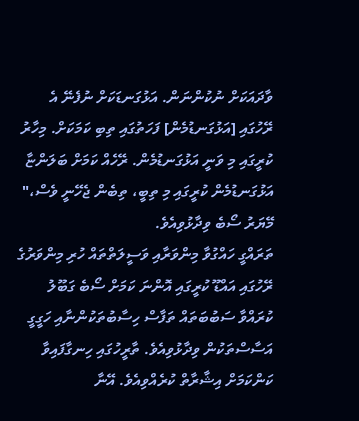ވާދައަކަށް ނުކުންނަން. އަޅުގަނޑަކަށް ނުފެނޭ އެ ރޭހުގައި [އަޅުގަނޑުމެން] ފަހަތުގައި ތިބި ކަމަކަށް. މިހާރު ކުރީގައި މި ވަނީ އަޅުގަނޑުމެން. ރޭހެއް ކަމަށް ބަލަންޏާ އަޅުގަނޑުމެން ކުރީގައި މި ތިބީ، ތިބެން ޖެހޭނީ ވެސް،" މޭޔަރު ސޯބެ ވިދާޅުވިއެވެ.
ތަރައްގީ ހައްގުވާ މިންވަރާއި ވަސީލަތްތައް ހުރި މިންވަރުގެ ރޭހުގައި އައްޑޫ ކުރީގައި އޮންނަ ކަމަށް ސޯބެ ގަބޫލު ކުރައްވާ ސަބުބަތައް ތަފާސް ހިސާބުތަކުންނާއި ހަގީގީ އަސާސްތަކުން ވިދާޅުވިއެވެ. ތާރީހުގައި ހިނގާފައިވާ ކަންކަމަށް އިޝާރާތް ކުރެއްވިއެވެ. އޭނާ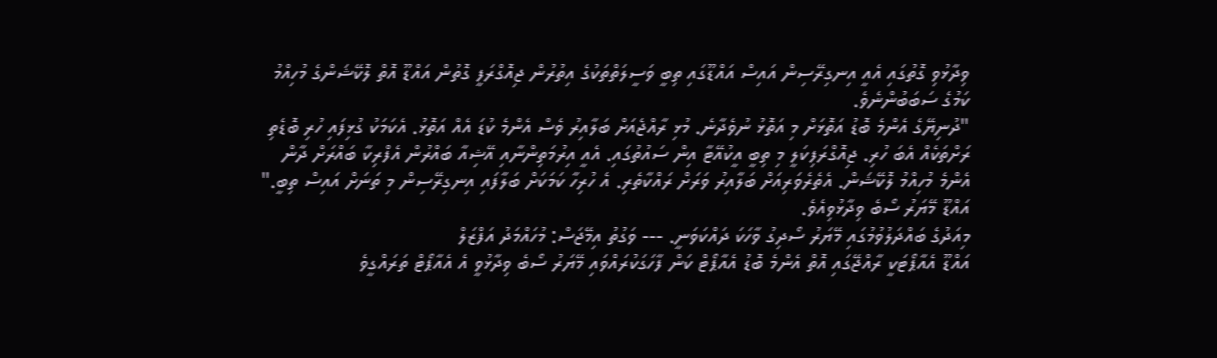ވިދާޅުވި ގޮތުގައި އެއީ އިނގިރޭސިން އައިސް އައްޑޫގައި ތިބީ ވަސީލަތްތަކުގެ އިތުރުން ޖިއޮގްރަފީ ގޮތުން އައްޑޫ އޮތް ލޮކޭޝަންގެ މުހިއްމު ކަމުގެ ސަބަބުންނެވެ.
"ދުނިޔޭގެ އެންމެ ބޮޑު އަތޮޅަށް މި އަތޮޅު ނުވެދާނެ. މުޅި ރާއްޖެއަށް ބަލާއިރު ވެސް އެންމެ ކުޑަ އެއް އަތޮޅު. އެކަމަކު ގުޅިފައި ހުރި ބޮޑެތި ރަށްތަކެއް އެބަ ހުރި. ޖިއޮގްރަފިކަލީ މި ތިބީ އީކުއޭޓާ އިން ސައުތުގައި. އެއީ އިރުމަތިންނާއި އޭޝިއާ ބައްރުން އެފްރިކާ ބައްރަށް ދާން އެންމެ މުހިއްމު ލޮކޭޝަން. އެތެރެވަރިއަށް ބަލާއިރު ވަރަށް ރައްކާތެރި. އެ ހުރިހާ ކަމަކަށް ބަލާފައި އިނގިރޭސިން މި ތަނަށް އައިސް ތިބީ." އައްޑޫ މޭޔަރު ސޯބެ ވިދާޅުވިއެވެ.
މިއަދުގެ ބައްދަލުވުމުގައި މޭޔަރު ސޯދިގު ވާހަކަ ދައްކަވަނީ. --- ވަގުތު އިމޭޖަސް: މުހައްމަދު އަފްޒަލް
އައްޑޫ އެއާޕޯޓަކީ ރާއްޖޭގައި އޮތް އެންމެ ބޮޑު އެއާޕޯޓް ކަން ފާހަގަކުރައްވައި މޭޔަރު ސޯބެ ވިދާޅުވީ އެ އެއާޕޯޓް ތަރައްގީވެ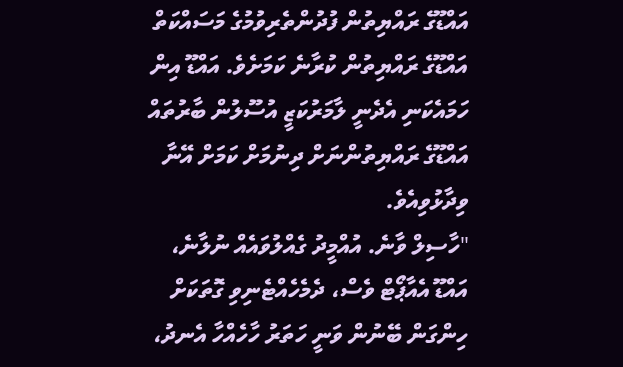އައްޑޫގެ ރައްޔިތުން ފުދުންތެރިވުމުގެ މަސައްކަތް އައްޑޫގެ ރައްޔިތުން ކުރާނެ ކަމަށެވެ. އައްޑޫ އިން ހަމައެކަނި އެދެނީ ލާމަރުކަޒީ އުސޫލުން ބާރުތައް އައްޑޫގެ ރައްޔިތުންނަށް ދިނުމަށް ކަމަށް އޭނާ ވިދާޅުވިއެވެ.
"ހާސިލް ވާނެ. އުއްމީދު ގެއްލުވައެއް ނުލާނެ، އައްޑޫ އެއާޕޯޓް ވެސް، ދެމެހެއްޓެނިވި ގޮތަކަށް ހިންގަން ބޭނުން ވަނީ ހަތަރު ހާހެއްހާ އެނދު،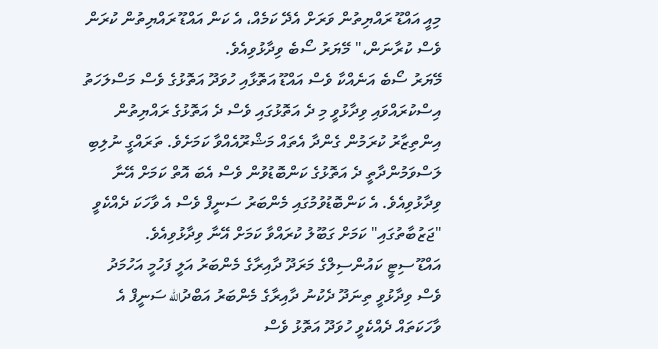މިއީ އައްޑޫ ރައްޔިތުން ވަރަށް އެދޭ ކަމެއް، އެ ކަން އައްޑޫ ރައްޔިތުން ކުރަން ވެސް ކުރާނަން،" މޭޔަރު ސޯބެ ވިދާޅުވިއެވެ.
މޭޔަރު ސޯބެ އަނެއްކާ ވެސް އައްޑޫ އަތޮޅާއި ހުވަދޫ އަތޮޅުގެ ވެސް މަސްލަހަތު އިސްކުރައްވައި ވިދާޅުވީ މި ދެ އަތޮޅުގައި ވެސް ދެ އަތޮޅުގެ ރައްޔިތުން އިންތިޒާރު ކުރަމުން ގެންދާ އެތައް މަޝްރޫއެއްވާ ކަމަށެވެ. ތަރައްގީ ނުލިބި ލަސްވަމުންދާތީ ދެ އަތޮޅުގެ ކަންބޮޑުވުން ވެސް އެބަ އޮތް ކަމަށް އޭނާ ވިދާޅުވިއެވެ. އެ ކަންބޮޑުވުމުގައި މެންބަރު ސަނީފް ވެސް އެ ވާހަކަ ދެއްކެވީ "ޖަޒުބާތުގައި" ކަމަށް ގަބޫލު ކުރައްވާ ކަމަށް އޭނާ ވިދާޅުވިއެވެ.
އައްޑޫ ސިޓީ ކައުންސިލްގެ މަރަދޫ ދާއިރާގެ މެންބަރު އަލީ ފަހުމީ އަހުމަދު ވެސް ވިދާޅުވީ ތިނަދޫ ދެކުނު ދާއިރާގެ މެންބަރު އަބްދުالله ސަނީފް އެ ވާހަކަތައް ދެއްކެވީ ހުވަދޫ އަތޮޅު ވެސް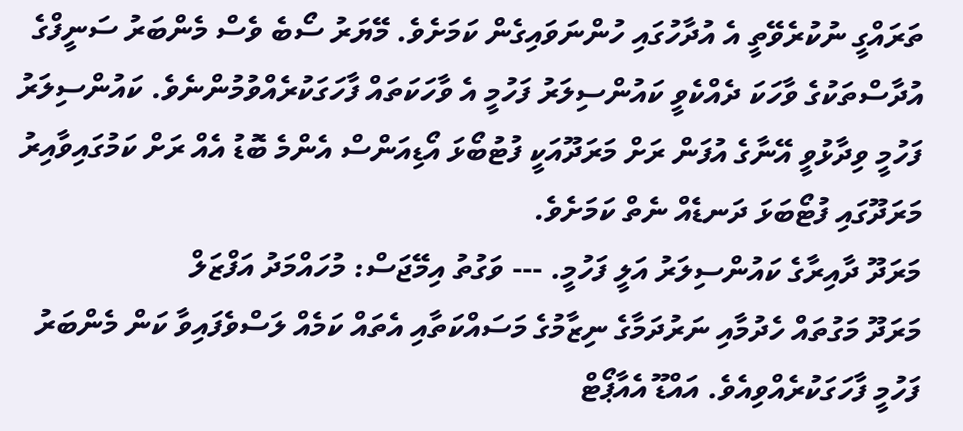ތަރައްގީ ނުކުރެވޭތީ އެ އުދާހުގައި ހުންނަވައިގެން ކަމަށެވެ. މޭޔަރު ސޯބެ ވެސް މެންބަރު ސަނީފްގެ އުދާސްތަކުގެ ވާހަކަ ދެއްކެވީ ކައުންސިލަރު ފަހުމީ އެ ވާހަކަތައް ފާހަގަކުރެއްވުމުންނެވެ. ކައުންސިލަރު ފަހުމީ ވިދާޅުވީ އޭނާގެ އުފަން ރަށް މަރަދޫއަކީ ފުޓުބޯޅަ އޯޑިއަންސް އެންމެ ބޮޑު އެއް ރަށް ކަމުގައިވާއިރު މަރަދޫގައި ފުޓޯބަޅަ ދަނޑެއް ނެތް ކަމަށެވެ.
މަރަދޫ ދާއިރާގެ ކައުންސިލަރު އަލީ ފަހުމީ. --- ވަގުތު އިމޭޖަސް: މުހައްމަދު އަފްޒަލް
މަރަދޫ މަގުތައް ހެދުމާއި ނަރުދަމާގެ ނިޒާމުގެ މަސައްކަތާއި އެތައް ކަމެއް ލަސްވެފައިވާ ކަން މެންބަރު ފަހުމީ ފާހަގަކުރެއްވިއެވެ. އައްޑޫ އެއާޕޯޓް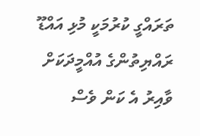ތަރައްގީ ކުރުމަކީ މުޅި އައްޑޫ ރައްޔިތުންގެ އުއްމީދަކަށް ވާއިރު އެ ކަން ވެސް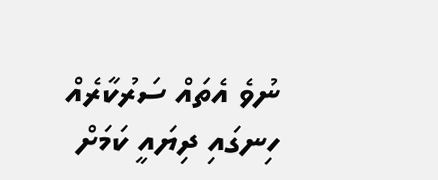ނުވެ އެތައް ސަރުކާރެއް ހިނގައި ދިޔައީ ކަމަށް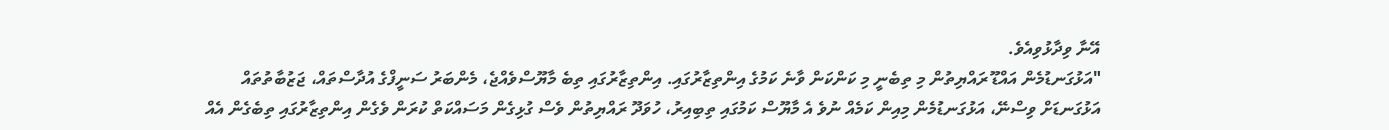އޭނާ ވިދާޅުވިއެވެ.
"އަޅުގަނޑުމެން އައްޑޫ ރައްޔިތުން މި ތިބެނީ މި ކަންކަން ވާނެ ކަމުގެ އިންތިޒާރުގައި. އިންތިޒާރުގައި ތިބެ މާޔޫސްވެއްޖެ، މެންބަރު ސަނީފްގެ އުދާސްތައް، ޖަޒުބާތުތައް އަޅުގަނޑަށް ވިސްނޭ، އަޅުގަނޑުމެން މިއިން ކަމެއް ނުވެ އެ މާޔޫސް ކަމުގައި ތިބިއިރު، ހުވަދޫ ރައްޔިތުން ވެސް ގުޅިގެން މަސައްކަތް ކުރަން ވެގެން އިންތިޒާރުގައި ތިބެގެން އެއް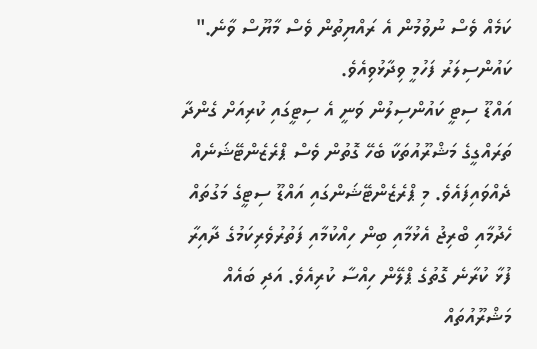ކަމެއް ވެސް ނުވުމުން އެ ރައްޔިތުން ވެސް މާޔޫސް ވާނެ." ކައުންސިލަރު ފަހުމީ ވިދާޅުވިއެވެ.
އައްޑޫ ސިޓީ ކައުންސިލުން ވަނީ އެ ސިޓީގައި ކުރިއަށް ގެންދާ ތަރައްގީގެ މަޝްރޫއުތަކާ ބެހޭ ގޮތުން ވެސް ޕްރެޒެންޓޭޝަނެއް ދެއްވައިފައެވެ. މި ޕްރެޒެންޓޭޝަންގައި އައްޑޫ ސިޓީގެ މަގުތައް ހެދުމާއި ބްރިޖު އެޅުމާއި ބިން ހިއްކުމާއި ފަތުރުވެރިކަމުގެ ދާއިރާ ފުޅާ ކުރާނެ ގޮތުގެ ޕްލޭން ހިއްސާ ކުރިއެވެ. އަދި ބައެއް މަޝްރޫއުތައް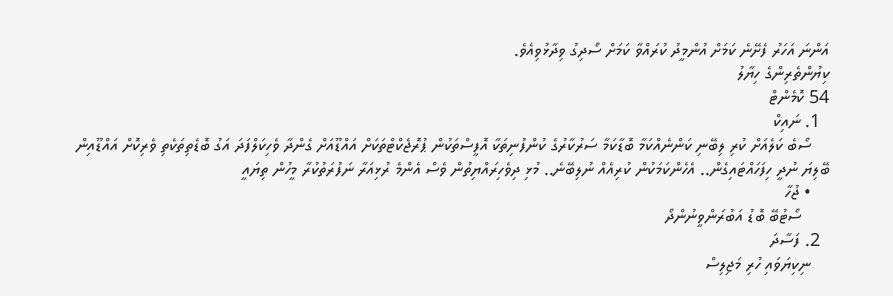އަންނަ އަހަރު ފެށޭނެ ކަމަށް އުންމީދު ކުރައްވާ ކަމަށް ސޯދިގު ވިދާޅުވިއެވެ.
ކިޔުންތެރިންގެ ހިޔާލު
54 ކޮމެންޓް
  1. ނައިކް
    ސޯބެ ކަލެއަށް ކުރި ލިބޭނި ކަންނެއްކަމާ ބޮޑާކަމާ ސަރުކާރުގެ ކުންފުނިތަކާ އޮފީސްތަކުން ޕުރޮޖެކްޓްތަކަށް އައްޑޫއަށް ގެންދާ ވެހިކަލްފަދަ އަގު ބޮޑެތިތަކެތި ވެރިކޮށް އައްޑޫއިން ބޭލިޔަ ނުދީ ހިފަހައްޓައިގެން.. އެހެންކަމަކުން ކުރިއެއް ނުލިބޭނެ.. މުޅި ދިވެހިރައްޔިތުން ވެސް އެންމެ ރުޅިއަރާ ނަފުރަތުކުރާ މީހުން ތިޔައީ
    • ޖުހާ
      ސޯޓުބޭ ބޮޑު އަބުރަންވީނުންދޯ
  2. ފަސާދަ
    ނިކިޔަވައި ހުރި މަޖިލިސް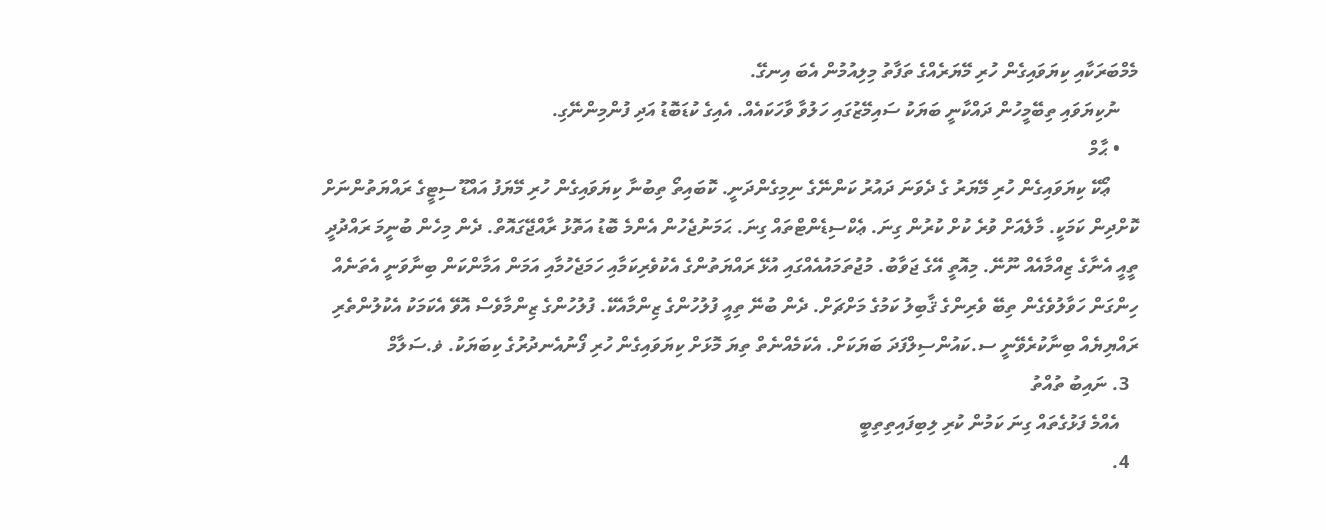މެމްބަރަކާއި ކިޔަވައިގެން ހުރި މޭޔަރެއްގެ ތަފާތު މިލިއުމުން އެބަ އިނގޭ.
    ނުކިޔަވައި ތިބޭމީހުން ދައްކާނީ ބަޔަކު ސައިމޭޒުގައި ހަލުވާ ވާހަކައެއް. އެއިގެ ކުޑަބޮޑު އަދި ފުންމިންނޭގި.
    • ޙާމް
      ޢޯކޭ ކިޔަވައިގެން ހުރި މޭޔަރު ގެ ދެވަނަ ދައުރު ކަންނޭގެ ނިމިގެންދަނީ. ކޮބައިތޯ ތިބުނާ ކިޔަވައިގެން ހުރި މޭޔަފު އައްޑޫ ސިޓީގެ ރައްޔަތުންނަށް ކޮށްދިން ކަމަކީ. މާލެއަށް ވުރެ ކުށް ކުރުން ގިނަ. ޢެކްސިޑެންޓްތައް ގިނަ. ޙަމަނުޖެހުން އެންމެ ބޮޑު އަތޮޅު ރާއްޖޭގައޮތް. ދެން މިހެން ބުނީމަ ރައްދުދީ ތީއީ އެނާގެ ޒިއްމާއެއް ނޫނޭ. މިއޮތީ އޭގެ ޖަވާބު. މުޖުތަމައުއެއްގައި އުޅޭ ރައްޔަތުންގެ އެކުވެރިކަމާއި ހަމަޖެހުމާއި އަމަން އަމާންކަން ބިނާވަނީ އެތަނެއް ހިންގަން ހަވާލުވެގެން ތިބޭ ވެރިންގެ ޤާބިލު ކަމުގެ މަށްޗަށް. ދެން ބުނޭ ތިއީ ފުލުހުންގެ ޒިންމާއެކޭ. ފުލުހުންގެ ޒިންމާވެސް އޮވޭ އެކަމަކު އެކުލުންތެރި ރައްޔިޔެއް ބިނާކުރެވޭނީ ސ.ކައުންސިލްފަދަ ބަޔަކަށް. އެކަމެއްނެތް ތިޔަ މޮޅަށް ކިޔަވައިގެން ހުރި ފޯނުއެނދުރުގެ ކިބަޔަކު. ޥ.ސަލާމް
  3. ނައިބު ތުއްތު
    އެއްމެ ފަޅުގެތައް ގިނަ ކަމުން ކުރި ލިބިފައިތިތިބީ
  4.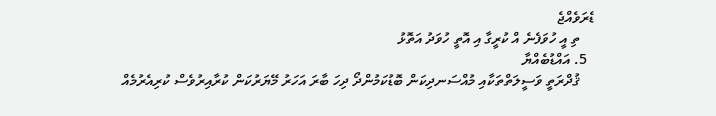ޑެރަވެއްޖެ
    ތި އީ ހުވަފެނެ އް ކުރީގާ އި އޮތީ ހުވަދު އަތޮޅު
  5. އައްޑުބެއްޔާ
    ޤުދްރަތީ ވަސީލަތްތަކާއި މުއްސަނދިކަން ބޮޑުކަމުންދޯ ދިހަ ބާރަ އަހަރު މޭޔަރުކަން ކުރާއިރުވެސް ކުރިއެރުމެއް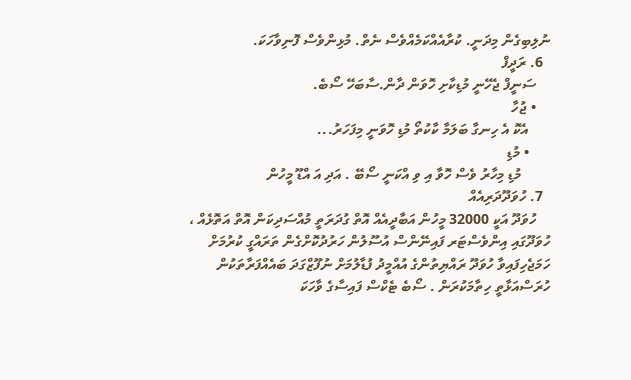ނުލިބިގެން މިދަނީ. ކުރާއެއްކަމެއްވެސް ނެތް. މުޅިންވެސް ފޮނިވާހަކަ.
  6. ރަދީފް
    ސަނީފް ޖެހޭނީ މުޑިކާށި ހޮވަން ދާން.ސާބަހޭ ސޯބެ.
    • ޖުހާ
      އެކޮ އެ ހިނގާ ބަލަމާ ކާކުތޯ މުޑި ހޮވަނީ މިފަހަރު...
      • މުޑި
        މުޑި މިހާރު ވެސް ހޮވާ އި ވި އްކަނީ ސޯބޭ . އަދި އަ އްޑޫ މީހުން
  7. ހުވަދޫދަރިއެއް
    ހުވަދޫ އަކީ 32000 މީހުން އަބާދީއެއް އޮތް ގުދަރަތީ މުއްސަދިކަން އޮތް އަތޮޅެއް ، ހުވަދޫގައި އިންވެސްޓަރ ފައިނޭންސް އުސޫލުން ހަރުދުކޮށްގެން ތަރައްގީ ކުރުމަށް ހަމަޖެހިފައިވާ ހުވަދޫ ރައްޔިތުންގެ އުއްމީދު ފުޑާލުމަށް ނުފޫޒްގަދަ ބައެއްފަރާތަކުން ހުރަސްއަޅާތީ ހިތާމަކުރަން . ސޯބެ ޓެކްސް ފައިސާގެ ވާހަކަ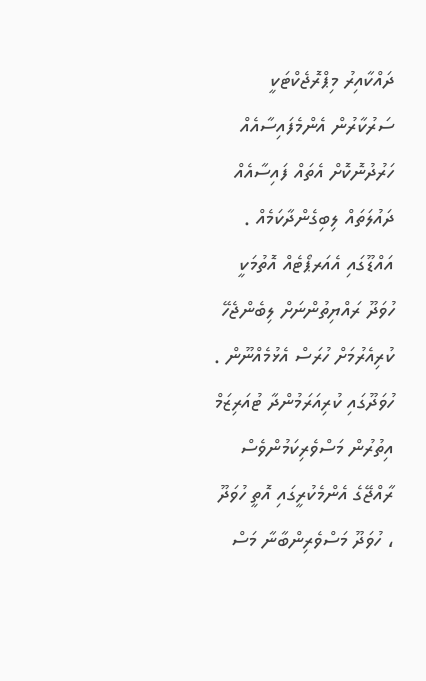ދައްކާއިރު މިޕްރޮޖެކްޓަކީ ސަރުކާރުން އެންމެފައިސާއެއް ހަރުދުނޮކޮށް އެތައް ފައިސާއެއް ދައުލަތައް ލިބިގެންދާކަމެއް . އައްޑޫގައި އެއަރޕޯޓެއް އޮތުމަކީ ހުވަދޫ ރައްޔިތުންނަށް ލިބެންޖެހޭ ކުރިއެރުމަށް ހުރަސް އެޅުމެއްނޫން . ހުވަދޫގައި ކުރިއަރަމުންދާ ޓުއަރިޒަމް އިތުރުން މަސްވެރިކަމުންވެސް ރާއްޖޭގެ އެންމެކުރީގައި އޮތީ ހުވަދޫ ، ހުވަދޫ މަސްވެރިންބާނާ މަސް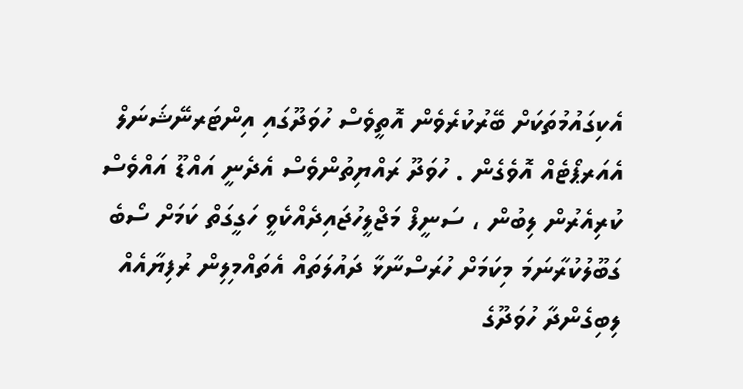އެކިގައުމުތަކަށް ބޭރުކުރެވެން އޮތީވެސް ހުވަދޫގައި އިންޓަރނޭޝަނަލް އެއަރޕޯޓެއް އޮވެގެން . ހުވަދޫ ރައްޔިތުންވެސް އެދެނީ އައްޑޫ އައްވެސް ކުރިއެރުން ލިބުން ، ސަނީފް މަޖްލީހުޖައިދެއްކެވީ ހަގީގަތް ކަމަށް ސޯބެ ގަބޫލުކުރާނަމަ މިކަމަށް ހުރަސްނާޅާ ދައުލަތައް އެތައްމިލިން ރުފިޔާއެއް ލިބިގެންދާ ހުވަދޫގެ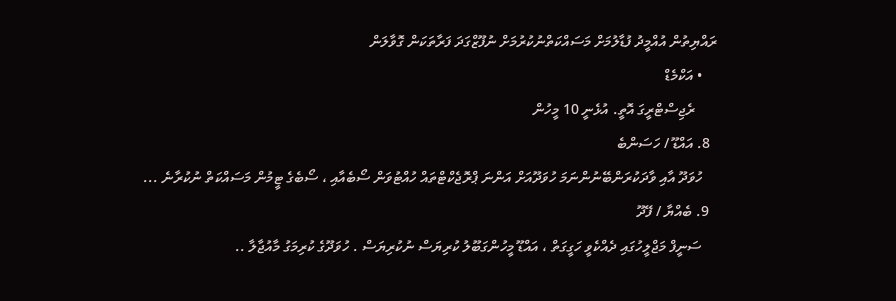ރައްޔިތުން އުއްމީދު ފުޑާލުމަށް މަސައްކަތްނުކުރުމަށް ނުފޫޒްގަދަ ފަރާތަކަން ގޮވާލަން
    • އަކްމެޑް
      ރެޖިސްޓްރީގަ އޮތީ. އުޅެނީ 10 މީހުން
  8. އައްޑޫ / ހަސަންބެ
    ހުވަދޫ އާއި ވާދަކުރަންބޭނުންނަމަ ހުވަދޫއަށް އަންނަ ޕްރޮޖެކްޓްތައް ހުއްޓުވަން ސޯބެއާއި ، ސޯބެގެ ޓީމުން މަސައްކަތް ނުކުރާނެ ...
  9. ބެއްޔާ / ފޭދޫ
    ސަނީފް މަޖްލީހުގައި ދެއްކެވީ ހަގީގަތް ، އައްޑޫ މީހުންގަބޫލު ކުރިޔަސް ނުކުރިޔަސް . ހުވަދޫގެ ކުރިމަގު މާއުޖާލާ ..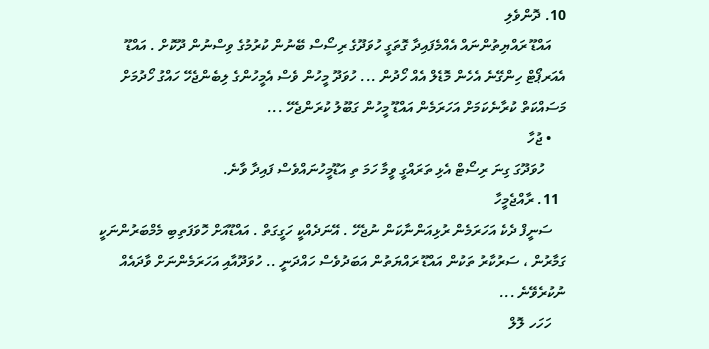10. ދޮންވެލި
    އައްޑޫ ރައްޔިތުންނައް އެއްމެފައިދާ ގޮތަގީ ހުވަދޫގެ ރިސޯސް ބޭނުން ކުރުމުގެ ވިސްނުން ދޫކޮށް . އައްޑޫ އެއަރޕޯޓް ހިންގޭނެ އެހެން މޮޑެލް އެއް ހޯދުން ... ހުވަދޫ މީހުން ވެސް އެމީހުންގެ ލިބެންޖެހޭ ހައްގު ހޯދުމަށް މަސައްކަތް ކުރާނެކަމަށް އަހަރަމެން އައްޑޫ މީހުން ގަބޫލު ކުރަންޖެހޭ ...
    • ޖުހާ
      ހުވަދޫގަ ގިނަ ރިސޯޓް އެޅި ތަރައްގީ ވީމާ ހަމަ ތި އަޑޫމީހުނައްވެސް ފައިދާ ވާނެ.
  11. ރާއްޖެމީހާ
    ސަނީފް ދެކެ އަހަރަމެން ރުޅިއަންނާކަން ނުޖެހޭ . އޭނަދެއްކީ ހަގީގަތް . އައްޑޫއަށް ހޮވަފަތިބި މެމްބަރުންނަކީ ގަމާރުން ، ސަރުކާރު ތަކުން އައްޑޫ ރައްޔަތުން އަބަދުވެސް ހައްދަނީ .. ހުވަދޫއާއި އަހަރަމެންނަށް ވާދައެއް ނުކުރެވޭނެ ...
    ހަހަހ ލޮލް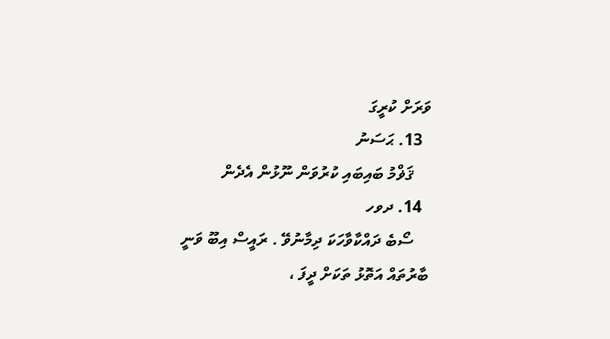ވަރަށް ކުރީގަ
  13. ޙަސަނު
    ޤަޥްމު ބައިބައި ކުރުވަން ނޫޅުން އެދެން
  14. ދވހ
    ސޯބެ ދައްކާވާހަކަ ދިމާނުވޭ . ރައީސް އިބޫ ވަނީ ބާރުތައް އަތޮޅު ތަކަށް ދީފަ ،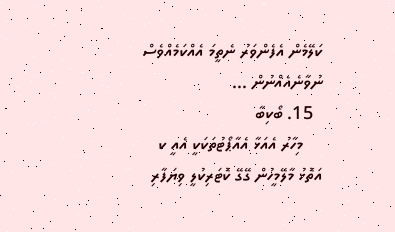ކަލޭމެން އެފެންވަރު ނެތީމަ އެއްކަމެއްވެސް ނުވާނެއެއްނުން ...
  15. ބޯކިބާ
    މިހާރު އެއަޅާ އެއާޕޯޓުތަކަކީ އެއީ ކ އަތޮޅު މާލޭމީހުން ގޭގޭ ކޮޓަރިކުލީ ވިޔަފާރި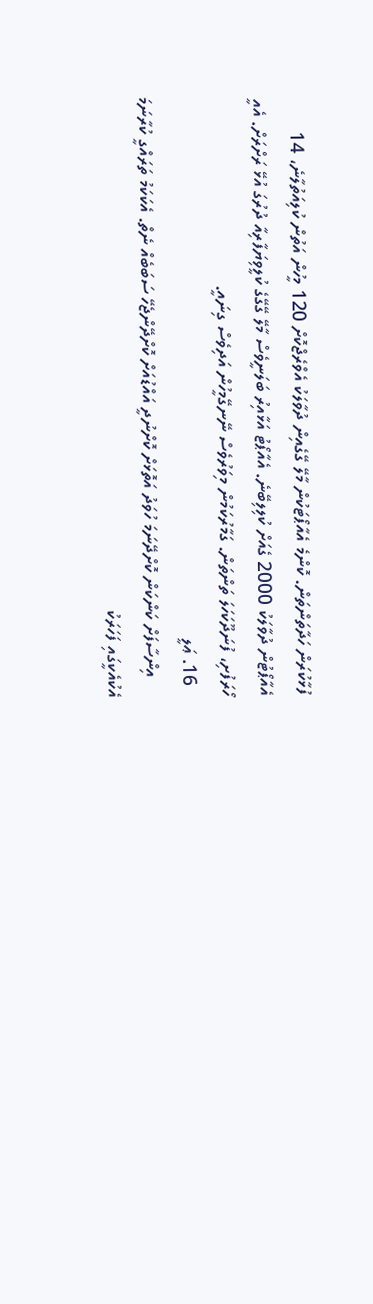ފުޅާކުރަން ހަދާތަންތަން. ކޮންމެ އެއާޕޯޓަކުން މާލޭ ގޭގެއިން ދުވާލަކު އެވްރެޖްކޮށް 120 މީހުން އަތުން ކުލިއަތުލާނެ، 14 އެއާޕޯޓުން ދުވާލަކު 2000 ގެއަށް ކުލިލިބޭނެ. އެއާޕޯޓު އަޅާއިރު ބަލަނީވެސް މާލޭ ގޭގޭގެ ކުލީވިޔަފާރިއާ ދުރުގަ އުޅޭ ރަށްރަށް. އެއީ ހޯރަފުށި، ފުނަދޫކަހަލަ ތަންތަން. ގަމާރުކަމުން މިވަރުވެސް ނޭނގޭމީހުން އަދިވެސް ގިނައީ.
  16. ޢަލީ
    އިންސާފަށް ކަންކަން ކޮށްދޭނަމަ ހުވަދު އަތޮޅަށް ކޮށްނުދީ އައްޑުއަށް ކޮށްދޭންޖެހޭ ސަބަބެއް ނެތް. އެކަކަމު ތަރައްގީ ކުރާނަމަ އެކުއެކީގައި ފަހަރަކު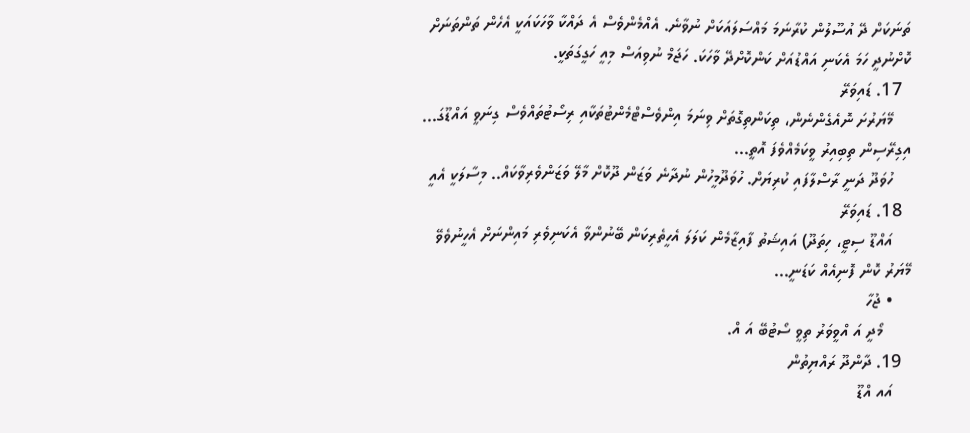ތަނަކަށް ދޭ އުސޫލުން ކުރާނަމަ މައްސަލައަކަށް ނުވާނެ. އެއްމެންވެސް އެ ދައްކާ ވާހަކައަކީ އެހެން ތަންތަނަށް ކޮށްނުދީ ހަމަ އެކަނި އައްޑުއަށް ކަންކޮށްދޭ ވާހަކަ. ހަޖަމް ނުވިއަސް މިއީ ހަގީގަތަކީ.
  17. ޑައިވަރޭ
    މޭޔަރުށަ ނޮއެގެންނެން، ތިކަންތިގޮތަށް ވިނަމަ އިންވެސްޓްމެންޓުތަކާއި ރިސޯޓުތައްވެސް ގިނަވީ އައްޑޫގަ... އިގިރޭސިން ތިބިއިރު ވީކަމެއްވެފަ އޮތީ...
    ހުވަދޫ ދަނީ ރާސްލާފައި ކުރިޔަށް. ހުވަދޫމީހުން ނުދާނެ ވަޒަން ދޫކޮށް މާލޭ ވަޒަންވެރިވާކައް.. މިސާލަކީ އެއީ
  18. ޑައިވަރޭ
    އައްޑޫ ސިޓީ، ހިތަދޫ) އައިޝަތު ފާއިޒާމެން ކަލަލަ އެހީތެރިކަން ބޭނުންވާ އެކަނިވެރި މައިންނަށް އެހީނުވެވޭ މޭޔަރު ކޮން ފޮނިއެއް ކަޑަނީ...
    • ޖުހާ
      މޯދީ އަ އްވީވަރު ތިވީ ސޯޓުބޭ އަ އް.
  19. ދާންދޫ ރައްޔިތުން
    އައ އްޑޫ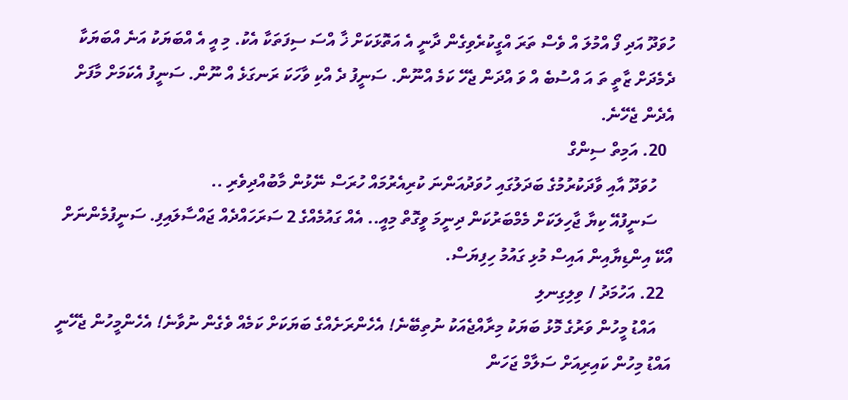ހުވަދޫ އަދި ފޯ އްމުލަ އް ވެސް ތަރަ އްގީކުރެވިގެން ދާނީ އެ އަތޮޅަކަށް ޚާ އްސަ ސިފަތަކާ އެކު. މި އީ އެ އްބަޔަކު އަނެ އްބަޔަކާ ދެމެދަށް ޒާތީ ތަ އަ އްސުބެ އް ވަ އްދަން ޖެހޭ ކަމެ އްނޫން. ސަނީފު ދެ އްކި ވާހަކަ ރަނގަޅެ އް ނޫން. ސަނީފު އެކަމަށް މާފަށް އެދެން ޖެހޭނެ.
  20. އަމިތް ސިންގް
    ހުވަދޫ އާއި ވާދަކުރުމުގެ ބަދަލުގައި ހުވަދުއަންނަ ކުރިއެރުމައް ހުރަސް ނޭޅުން މާބުއްދިވެރި ..
    ސަނީފުއޭ ކިޔާ ޖާހިލަކަށް މެމްބަރުކަން ދިނީމަ ވީގޮތް މިއީ.. އެއް ގައުމެއްގެ 2 ސަރަހައްދެއް ޖައްސާލައިފި. ސަނީފުމެންނަށް އޯކޭ އިންޑިޔާއިން އައިސް މުޅި ގައުމު ހިފިޔަސް.
  22. އަހުމަދު / ވިލިގިނލި
    އައްޑު މީހުން ވަރުގެ މޮޅު ބަޔަކު މިރާއްޖެއަކު ނުތިބޭނެ! އެހެންރަށެއްގެ ބަޔަކަށް ކަމެއް ވެގެން ނުވާނެ! އެހެންމީހުން ޖެހޭނީ އައްޑު މިހުން ކައިރިއަށް ސަލާމް ޖަހަން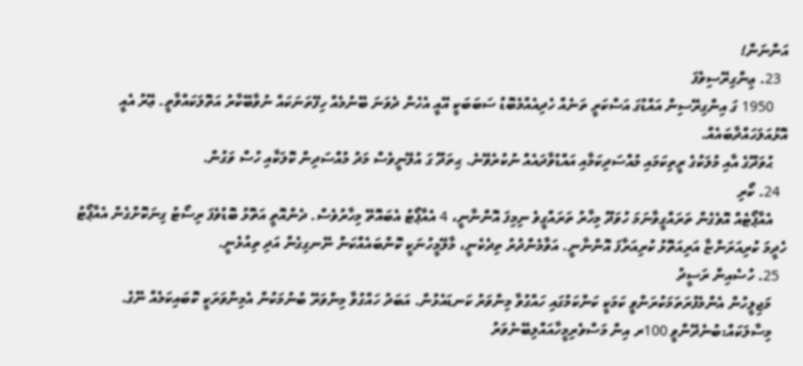އަންނަން!
  23. ޢިންގިރޭސިވެފަ
    1950 ގަ އިންގިރޭސިން އައްޑުގަ އަސްކަރީ ތަނެއް ހެދިއެއްމެބޮޑު ސަބަބަކީ އޭއީ އެހެން ދެވަނަ ބޭނުމެއް ހިފޭތަނަކައް ނުވާބޭކާރު އަތޮލަކައްވާތީ. ޢޭރު އެއީ އޮޅުއަލަހައްދާބައެއް.
    ޙުވަދޫގެ އާއި މުލަކުގެ ރީތިކަމައި މުއްސަދިކަމާއި އައްޑުވާދައެއް ނުކުރެވޭނެ. ޙިތަދޫ ގަ އުލޭނީވެސް މަދު މުއްސަދިން ކޮލަކާއި ހުސް ވަގުން.
  24. ކޯރި
    އެއާޕޯޓެއް އޮވެގެން ތަރައްގީވާނަމަ ހުވަދޫ މިހާރު ތަރައްގީވެ ނިމިފަ އޮންނާނީ، 4 އެއާޕޯޓު އެބައޮތޭ މިހާރުވެސް. ދެންއޮތީ އަތޮޅު ބޮޑުވެފަ ރިސޯޓު ގިނަކޮށްގެން އެއާޕޯޓު ހެދީމަ ކުރިއަރަންޏާ އަރިއަތޮޅު ކުރިއަރާފަ އޮންނާނީ. އަވާމެންދުރު ތިދެކެނީ، މާލޭމީހުނަކީ ކޮންބައެއްކަން ނޭނގިގެން އަދި ތިއުޅެނީ.
  25. ހުސެއިން ރަސީދު
    މަޖިލީހުން އެންމެފުރަތަމަކުރަންވީ ކަމަކީ ކަންކަމުގައި ހައްގުވާ މިންވަރު ކަނޑައެޅުން. އަބަދު ހައްގުވާ މިންވަރޭ ބުނުމަކުން އެމިންވަރަކީ ކޮބައިކަމެއް ނޭގެ.
    މިސާލަކައް:ބުނެދޭންވީ 100ރ އިން މަސްވެރިމީހާއައްލިބޭނެވަރު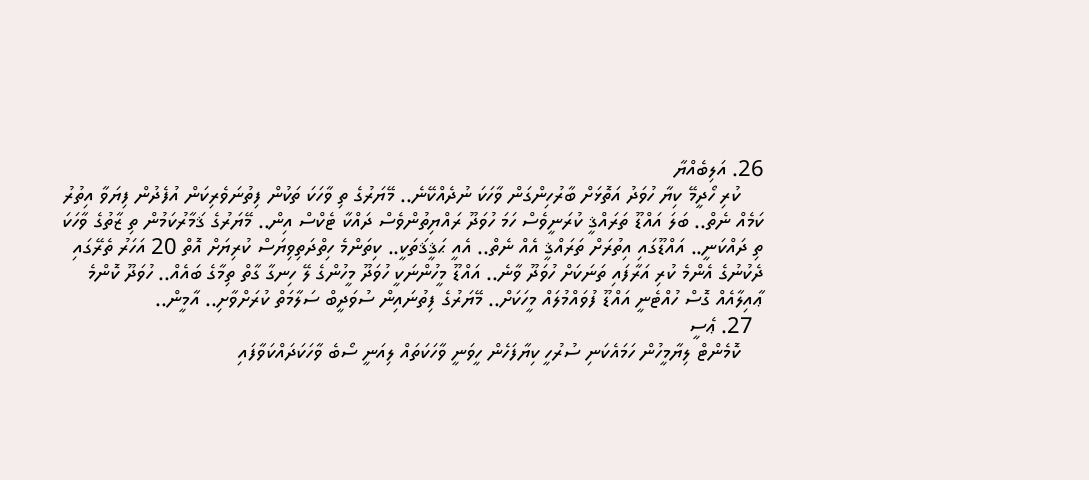26. އަލިބެއްޔާ
    ކުރި ހޯދީމޭ ކިޔާ ހުވަދު އަތޮޅަށް ބާރުހިންގަން ވާހަކަ ނުދެއްކޭނެ.. މޭޔަރުގެ ތި ވާހަކަ ތަކުން ފިތުނަވެރިކަން އުފެދުން ފިޔަވާ އިތުރު ކަމެއް ނެތް.. ބަލަ އައްޑޫ ތަރައްޤީ ކުރަނީވެސް ހަމަ ހުވަދޫ ރައްޔިތުންވެސް ދައްކާ ޓެކްސް އިން.. މޭޔަރުގެ ޤަމާރުކަމުން ތި ޒާތުގެ ވާހަކަ ތި ދައްކަނީ.. އައްޑޫގައި އިތުރަށް ތަރައްޤީ އެއް ނެތް.. އެއީ ޙަޤީޤަތަކީ.. ކިތަންމެ ހިތްދަތިވިޔަސް ކުރިޔަށް އޮތް 20 އަހަރު ތެރޭގައި ދެކުނުގެ އެންމެ ކުރި އަރާފައި ތަނަކަށް ހުވަދޫ ވާނެ.. އައްޑޫ މީހުންނަކީ ހުވަދޫ މީހުންގެ ލޭ ހިނގާ ގާތް ތިމާގެ ބައެއް.. ހުވަދޫ ކޮންމެ ޢާއިލާއެއް ގޮސް ހުއްޓެނީ އައްޑޫ ފުވައްމުލައް މީހަކަށް.. މޭޔަރުގެ ފިތުނައިން ސުވަދީބް ސަލާމަތް ކުރަށްވާށި.. އާމީން..
  27. ޢެސީ
    ކޮމެންޓް ލިޔާމީހުން ހަމައެކަނި ސުރުހީ ކިޔާފަހެން ހީވަނީ ވާހަކަތައް ލިއަނީ ސޯބެ ވާހަކަދައްކަވާފައި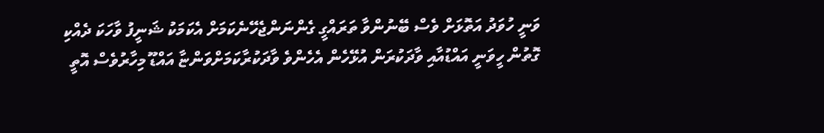ވަނީ ހުވަދު އަތޮޅަށް ވެސް ބޭނުންވާ ތަރައްގީ ގެންނަންޖެހޭނެކަމަށް އެކަމަކު ޝަނީފު ވާހަކަ ދެއްކި ގޮތުން ހީވަނީ އައްޑުއާއި ވާދަކުރަން އުޅޭހެން އެހެންވެ ވާދަކުރާކަމަށްވަންޏާ އައްޑޫ މިހާރުވެސް އޮތީ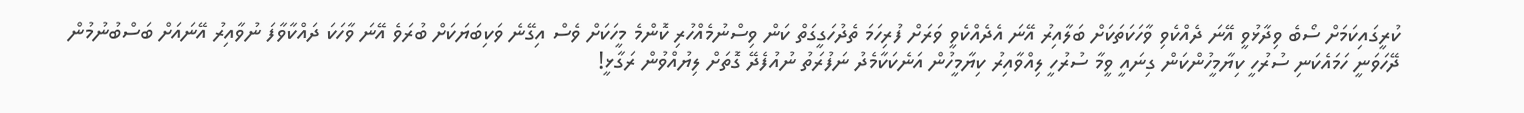ކުރީގައިކަމަށް ސޯބެ ވިދާޅުވީ އޭނަ ދެއްކެވި ވާހަކަތަކަށް ބަލާއިރު އޭނަ އެދެއްކެވީ ވަރަށް ފުރިހަމަ ތެދުހަގީގަތް ކަން ވިސްނުމެއްހުރި ކޮންމެ މީހަކަށް ވެސް އިގޭނެ ވަކިބަޔަކަށް ބުރަވެ އޭނަ ވާހަކަ ދައްކާވާފަ ނުވާއިރު އޭނައަށް ބަސްބުނުމުން ދޭހަވަނީ ހަމައެކަނި ސުރުހީ ކިޔާމީހުންކަން ގިނައީ ވީމާ ސުރުހީ ލިއްވާއިރު ކިޔާމީހުން އަނެކަކާމެދު ނަފުރަތު ނުއުފެދޭ ގޮތަށް ލިޔުއްވުން ރަގާޅީ!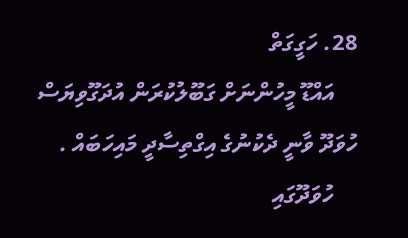28. ހަގީގަތް
    އައްޑޫ މީހުންނަށް ގަބޫލުކުރަން އުދަގޫވިޔަސް ހުވަދޫ ވާނީ ދެކުނުގެ އިގްތިސާދީ މައިހަބައް .
    ހުވަދޫގައި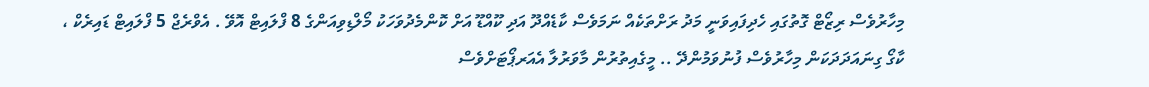މިހާރުވެސް ރިޒޯޓް ގޮތުގައި ހެދިފައިވަނީ މަދު ރަށްތަކެއް ނަމަވެސް ކާޑެއްދޫ އަދި ކޫއްޑޫ އަށް ކޮންމެދުވަހަކު މޯލްޑިވިއަންގެ 8 ފްލައިޓް އޮވޭ . އެވްރެޖް 5 ފްލައިޓް ޑައިރެކް ، ކާގޯ ގިނައަދަދަކަން މިހާރުވެސް ފުނުވަމުންދޭ .. މީގެއިތުރުން މާވަރުލާ އެއަރޕޯޓަށްވެސް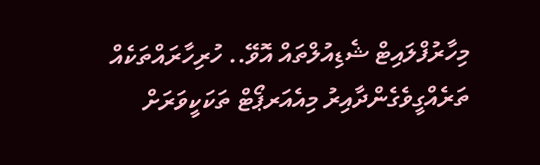މިހާރުފްލައިޓް ޝެޑިއުލްތައް އޮވޭ.. ހުރިހާރައްތަކެއް ތަރެއްގީވެގެންދާއިރު މިއެއަރޕޯޓް ތަކަކީވަރަށް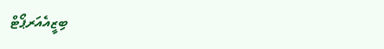ބިޒީއެއަރޕޯޓް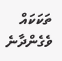ތަކަކައް ވެގެންދާނެ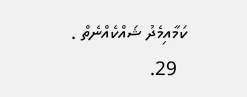ކަމާއިމެދު ޝައްކެއްނެތް .
  29.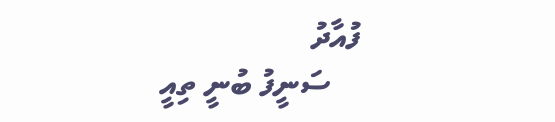ފުއާދު
    ސަނީފު ބުނީ ތިއީ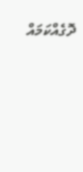ދޮގެއްކަމައް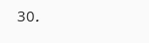30.